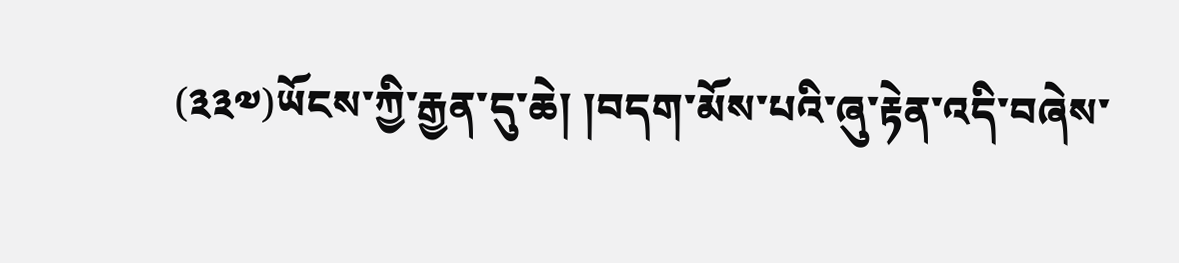(༣༣༧)ཡོངས་ཀྱི་རྒྱན་དུ་ཆེ། །བདག་མོས་པའི་ཞུ་རྟེན་འདི་བཞེས་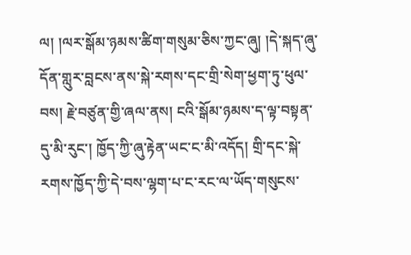ལ། །ལར་སྒོམ་ཉམས་ཚིག་གསུམ་ཅིས་ཀྱང་ཞུ། །དེ་སྐད་ཞུ་དོན་གླུར་བླངས་ནས་སྐེ་རགས་དང་གྲི་སེག་ཕྱག་ཏུ་ཕུལ་བས། རྗེ་བཙུན་གྱི་ཞལ་ནས། ངའི་སྒོམ་ཉམས་ད་ལྟ་བསྟན་དུ་མི་རུང་། ཁྱོད་ཀྱི་ཞུ་རྟེན་ཡང་ང་མི་འདོད། གྲི་དང་སྐེ་རགས་ཁྱོད་ཀྱི་དེ་བས་ལྷག་པ་ང་རང་ལ་ཡོད་གསུངས་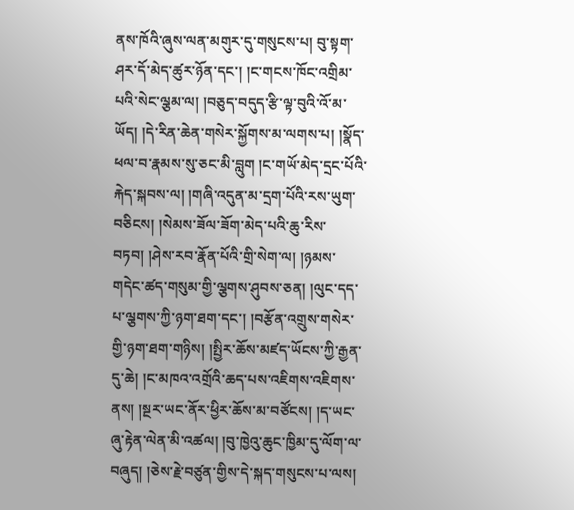ནས་ཁོའི་ཞུས་ལན་མགུར་དུ་གསུངས་པ། བུ་སྟག་ཤར་དོ་མེད་ཚུར་ཉོན་དང་། །ང་གངས་ཁོང་འགྲིམ་པའི་སེང་ལྕམ་ལ། །བཅུད་བདུད་རྩི་ལྟ་བུའི་འོ་མ་ཡོད། །དེ་རིན་ཆེན་གསེར་སྐྱོགས་མ་ལགས་པ། །སྣོད་ཕལ་བ་རྣམས་སུ་ཅང་མི་བླུག །ང་གཡོ་མེད་དྲང་པོའི་རྐེད་སྐབས་ལ། །གཞི་འདུན་མ་དྲག་པོའི་རས་ཡུག་བཅིངས། །སེམས་ཟོལ་ཟོག་མེད་པའི་ཆུ་རིས་བཏབ། །ཤེས་རབ་རྣོན་པོའི་གྲི་སེག་ལ། །ཉམས་གདེང་ཚད་གསུམ་གྱི་ལྕགས་ཤུབས་ཅན། །ལུང་དད་པ་ལྕགས་ཀྱི་ཉག་ཐག་དང་། །བརྩོན་འགྲུས་གསེར་གྱི་ཉག་ཐག་གཉིས། །སྤྱིར་ཆོས་མཛད་ཡོངས་ཀྱི་རྒྱན་དུ་ཆེ། །ང་མཁའ་འགྲོའི་ཆད་པས་འཇིགས་འཇིགས་ནས། །སྔར་ཡང་ནོར་ཕྱིར་ཆོས་མ་བཙོངས། །ད་ཡང་ཞུ་རྟེན་ལེན་མི་འཚལ། །བུ་ཁྱེའུ་ཆུང་ཁྱིམ་དུ་ལོག་ལ་བཞུད། །ཅེས་རྗེ་བཙུན་གྱིས་དེ་སྐད་གསུངས་པ་ལས།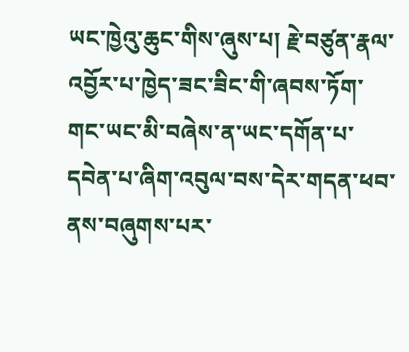ཡང་ཁྱེའུ་ཆུང་གིས་ཞུས་པ། རྗེ་བཙུན་རྣལ་འབྱོར་པ་ཁྱེད་ཟང་ཟིང་གི་ཞབས་ཏོག་གང་ཡང་མི་བཞེས་ན་ཡང་དགོན་པ་དབེན་པ་ཞིག་འབུལ་བས་དེར་གདན་ཕབ་ནས་བཞུགས་པར་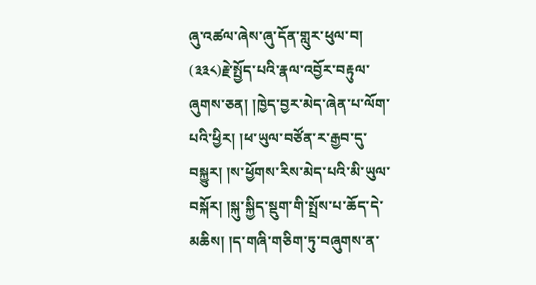ཞུ་འཚལ་ཞེས་ཞུ་དོན་གླུར་ཕུལ་བ།
(༣༣༨)རྗེ་སྤྱོད་པའི་རྣལ་འབྱོར་བརྟུལ་ཞུགས་ཅན། །ཁྱེད་བྱར་མེད་ཞེན་པ་ལོག་པའི་ཕྱིར། །ཕ་ཡུལ་བཙོན་ར་རྒྱབ་དུ་བསྐྱུར། །ས་ཕྱོགས་རིས་མེད་པའི་མི་ཡུལ་བསྐོར། །སྐུ་སྐྱིད་སྡུག་གི་སྤྲོས་པ་ཆོད་དེ་མཆིས། །ད་གཞི་གཅིག་ཏུ་བཞུགས་ན་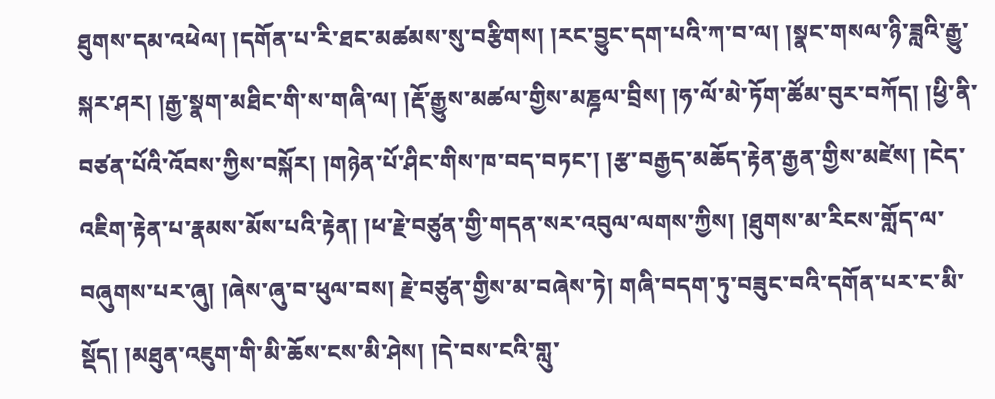ཐུགས་དམ་འཕེལ། །དགོན་པ་རི་ཐང་མཚམས་སུ་བརྩིགས། །རང་བྱུང་དག་པའི་ཀ་བ་ལ། །སྣང་གསལ་ཉི་ཟླའི་རྒྱུ་སྐར་ཤར། །རྒྱ་སྣག་མཐིང་གི་ས་གཞི་ལ། །རྡོ་རྒྱུས་མཚལ་གྱིས་མཎྜལ་བྲིས། །ཧ་ལོ་མེ་ཏོག་ཚོམ་བུར་བཀོད། །ཕྱི་ནི་བཙན་པོའི་འོབས་ཀྱིས་བསྐོར། །གཉེན་པོ་ཤིང་གིས་ཁ་བད་བཏང་། །རྩ་བརྒྱད་མཆོད་རྟེན་རྒྱན་གྱིས་མཛེས། །ངེད་འཇིག་རྟེན་པ་རྣམས་མོས་པའི་རྟེན། །ཕ་རྗེ་བཙུན་གྱི་གདན་སར་འབུལ་ལགས་ཀྱིས། །ཐུགས་མ་རིངས་གློད་ལ་བཞུགས་པར་ཞུ། །ཞེས་ཞུ་བ་ཕུལ་བས། རྗེ་བཙུན་གྱིས་མ་བཞེས་ཏེ། གཞི་བདག་ཏུ་བཟུང་བའི་དགོན་པར་ང་མི་སྡོད། །མཐུན་འཇུག་གི་མི་ཆོས་ངས་མི་ཤེས། །དེ་བས་ངའི་གླུ་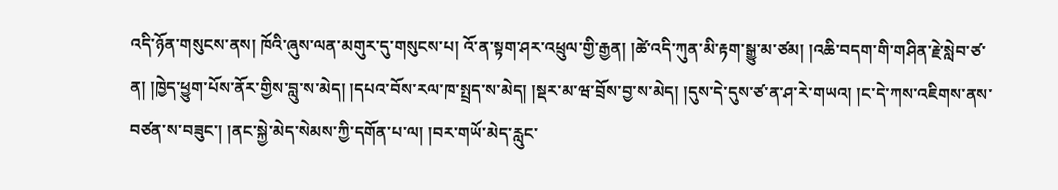འདི་ཉོན་གསུངས་ནས། ཁོའི་ཞུས་ལན་མགུར་དུ་གསུངས་པ། འོ་ན་སྟག་ཤར་འཕྲུལ་གྱི་རྒྱན། །ཚེ་འདི་ཀུན་མི་རྟག་སྒྱུ་མ་ཙམ། །འཆི་བདག་གི་གཤིན་རྗེ་སླེབ་ཙ་ན། །ཁྱེད་ཕྱུག་པོས་ནོར་གྱིས་བླུ་ས་མེད། །དཔའ་བོས་རལ་ཁ་སྤྲད་ས་མེད། །སྡར་མ་ཝ་བྲོས་བྱ་ས་མེད། །དུས་དེ་དུས་ཙ་ན་ཤ་རེ་གཡའ། །ང་དེ་ཀས་འཇིགས་ནས་བཙན་ས་བཟུང་། །ནང་སྐྱེ་མེད་སེམས་ཀྱི་དགོན་པ་ལ། །བར་གཡོ་མེད་རླུང་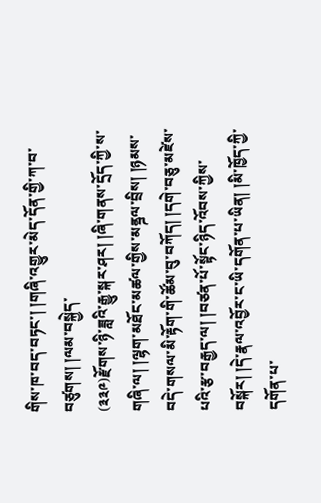གིས་ཁ་བད་བཏང་། །གཞི་འགྱུར་མེད་དོན་གྱི་ཀ་བ་བཙུགས། །ལམ་བསྐྱེད་
(༣༣༩)རྫོགས་ཉི་ཟླའི་རྒྱུ་སྐར་ཤར། །ཞི་གནས་དྲོད་ཀྱི་ས་གཞི་ལ། །ལྷག་མཐོང་མཚལ་གྱིས་མནྜལ་བྲིས། །ཉམས་བདེ་གསལ་མི་རྟོག་གི་ཚོམ་བུ་བཀོད། །དགེ་བཅུ་མཛེས་པའི་རྩ་བརྒྱད་ལ། །བཙན་པོ་སྟོང་ཉིད་འོབས་ཀྱིས་བསྐོར། །དེ་རྣལ་འབྱོར་ང་ཡི་དགོན་པ་ཡིན། །མི་ཁྱོད་ཀྱི་དགོན་པ་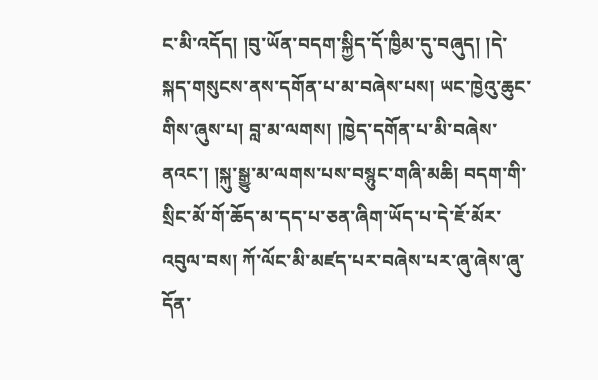ང་མི་འདོད། །བུ་ཡོན་བདག་སྐྱིད་དོ་ཁྱིམ་དུ་བཞུད། །དེ་སྐད་གསུངས་ནས་དགོན་པ་མ་བཞེས་པས། ཡང་ཁྱེའུ་ཆུང་གིས་ཞུས་པ། བླ་མ་ལགས། །ཁྱེད་དགོན་པ་མི་བཞེས་ནའང་། །སྐུ་སྒྱུ་མ་ལགས་པས་བསྙུང་གཞི་མཆི། བདག་གི་སྲིང་མོ་གོ་ཆོད་མ་དད་པ་ཅན་ཞིག་ཡོད་པ་དེ་ཇོ་མོར་འབུལ་བས། ཀོ་ལོང་མི་མཛད་པར་བཞེས་པར་ཞུ་ཞེས་ཞུ་དོན་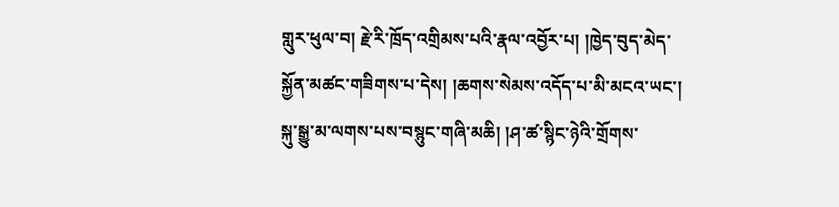གླུར་ཕུལ་བ། རྗེ་རི་ཁྲོད་འགྲིམས་པའི་རྣལ་འབྱོར་པ། །ཁྱེད་བུད་མེད་སྐྱོན་མཚང་གཟིགས་པ་དེས། །ཆགས་སེམས་འདོད་པ་མི་མངའ་ཡང་། སྐུ་སྒྱུ་མ་ལགས་པས་བསྙུང་གཞི་མཆི། །ཤ་ཚ་སྙིང་ཉེའི་གྲོགས་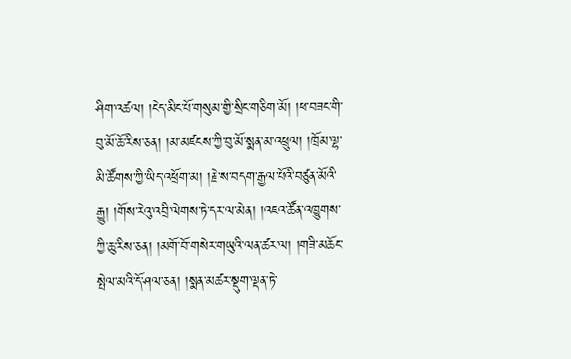ཤིག་འཚལ། །ངེད་མིང་པོ་གསུམ་གྱི་སྲིང་གཅིག་མོ། །ཕ་བཟང་གི་བུ་མོ་ཆོ་རིས་ཅན། །མ་མཛངས་ཀྱི་བུ་མོ་སྨན་མ་འཕྲུལ། །ཁྲོམ་ལྷ་མི་ཚོགས་ཀྱི་ཡིད་འཕྲོག་མ། །རྗེ་ས་བདག་རྒྱལ་པོའི་བཙུན་མོའི་རྒྱུ། །གོས་རེའུ་འབྲི་ལེགས་ཏེ་དར་ལ་མེན། །འཇའ་ཚོན་འཁྱུགས་ཀྱི་ཆུ་རིས་ཅན། །མགོ་བོ་གསེར་གཡུའི་ལན་ཚར་ལ། །གཟི་མཆོང་སྤེལ་མའི་དོ་ཤལ་ཅན། །སྨན་མཚར་སྡུག་ལྡན་ཏེ་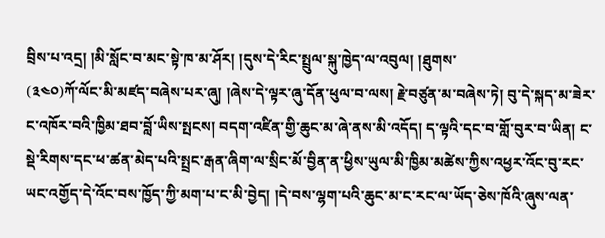བྲིས་པ་འདྲ། །མི་སློང་བ་མང་སྟེ་ཁ་མ་ཤོར། །དུས་དེ་རིང་སྤྲུལ་སྐུ་ཁྱེད་ལ་འབུལ། །ཐུགས་
(༣༤༠)ཀོ་ལོང་མི་མཛད་བཞེས་པར་ཞུ། །ཞེས་དེ་ལྟར་ཞུ་དོན་ཕུལ་བ་ལས། རྗེ་བཙུན་མ་བཞེས་ཏེ། བུ་དེ་སྐད་མ་ཟེར་ང་འཁོར་བའི་ཁྱིམ་ཐབ་བློ་ཡིས་སྤངས། བདག་འཛིན་གྱི་ཆུང་མ་ཞེ་ནས་མི་འདོད། ད་ལྟའི་དང་བ་གློ་བུར་བ་ཡིན། ང་སྡེ་རིགས་དང་ཕ་ཚན་མེད་པའི་སྤྲང་རྒན་ཞིག་ལ་སྲིང་མོ་བྱིན་ན་ཕྱིས་ཡུལ་མི་ཁྱིམ་མཚེས་ཀྱིས་འཕྱར་འོང་བུ་རང་ཡང་འགྱོད་དེ་འོང་བས་ཁྱོད་ཀྱི་མག་པ་ང་མི་བྱེད། །དེ་བས་ལྷག་པའི་ཆུང་མ་ང་རང་ལ་ཡོད་ཅེས་ཁོའི་ཞུས་ལན་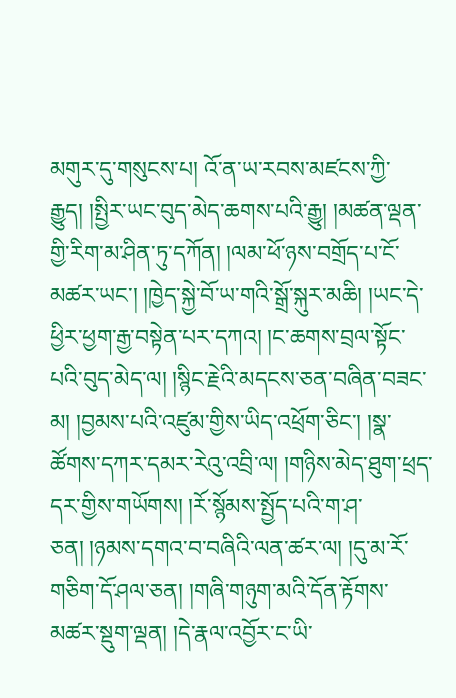མགུར་དུ་གསུངས་པ། འོ་ན་ཡ་རབས་མཛངས་ཀྱི་རྒྱུད། །སྤྱིར་ཡང་བུད་མེད་ཆགས་པའི་རྒྱུ། །མཚན་ལྡན་གྱི་རིག་མ་ཤིན་ཏུ་དཀོན། །ལམ་ཕོ་ཉས་བགྲོད་པ་ངོ་མཚར་ཡང་། །ཁྱེད་སྐྱེ་བོ་ཡ་གའི་སྒྲོ་སྐུར་མཆི། །ཡང་དེ་ཕྱིར་ཕྱག་རྒྱ་བསྟེན་པར་དཀའ། །ང་ཆགས་བྲལ་སྟོང་པའི་བུད་མེད་ལ། །སྙིང་རྗེའི་མདངས་ཅན་བཞིན་བཟང་མ། །བྱམས་པའི་འཛུམ་གྱིས་ཡིད་འཕྲོག་ཅིང་། །སྣ་ཚོགས་དཀར་དམར་རེའུ་འབྲི་ལ། །གཉིས་མེད་ཐུག་ཕྲད་དར་གྱིས་གཡོགས། །རོ་སྙོམས་སྤྱོད་པའི་ག་ཤ་ཅན། །ཉམས་དགའ་བ་བཞིའི་ལན་ཚར་ལ། །དུ་མ་རོ་གཅིག་དོ་ཤལ་ཅན། །གཞི་གཉུག་མའི་དོན་རྟོགས་མཚར་སྡུག་ལྡན། །དེ་རྣལ་འབྱོར་ང་ཡི་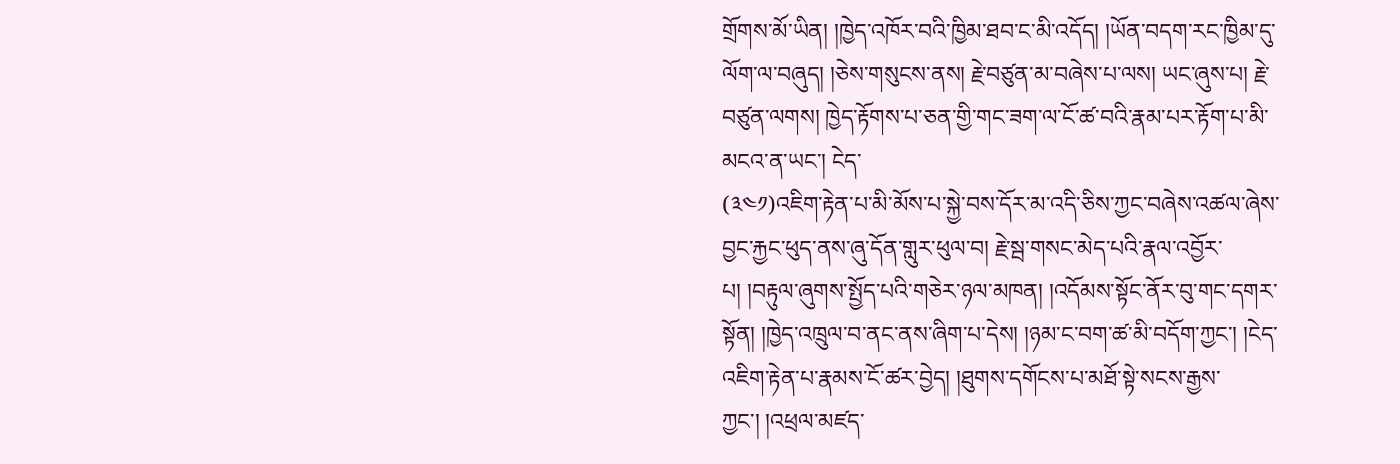གྲོགས་མོ་ཡིན། །ཁྱེད་འཁོར་བའི་ཁྱིམ་ཐབ་ང་མི་འདོད། །ཡོན་བདག་རང་ཁྱིམ་དུ་ལོག་ལ་བཞུད། །ཅེས་གསུངས་ནས། རྗེ་བཙུན་མ་བཞེས་པ་ལས། ཡང་ཞུས་པ། རྗེ་བཙུན་ལགས། ཁྱེད་རྟོགས་པ་ཅན་གྱི་གང་ཟག་ལ་ངོ་ཚ་བའི་རྣམ་པར་རྟོག་པ་མི་མངའ་ན་ཡང་། ངེད་
(༣༤༡)འཇིག་རྟེན་པ་མི་མོས་པ་སྐྱེ་བས་དོར་མ་འདི་ཅིས་ཀྱང་བཞེས་འཚལ་ཞེས་བྱང་རྐྱང་ཕུད་ནས་ཞུ་དོན་གླུར་ཕུལ་བ། རྗེ་སྦ་གསང་མེད་པའི་རྣལ་འབྱོར་པ། །བརྟུལ་ཞུགས་སྤྱོད་པའི་གཅེར་ཉལ་མཁན། །འདོམས་སྟོང་ནོར་བུ་གང་དགར་སྟོན། །ཁྱེད་འཁྲུལ་བ་ནང་ནས་ཞིག་པ་དེས། །ཉམ་ང་བག་ཚ་མི་བདོག་ཀྱང་། །ངེད་འཇིག་རྟེན་པ་རྣམས་ངོ་ཚར་བྱེད། །ཐུགས་དགོངས་པ་མཐོ་སྟེ་སངས་རྒྱས་ཀྱང་། །འཕྲལ་མཛད་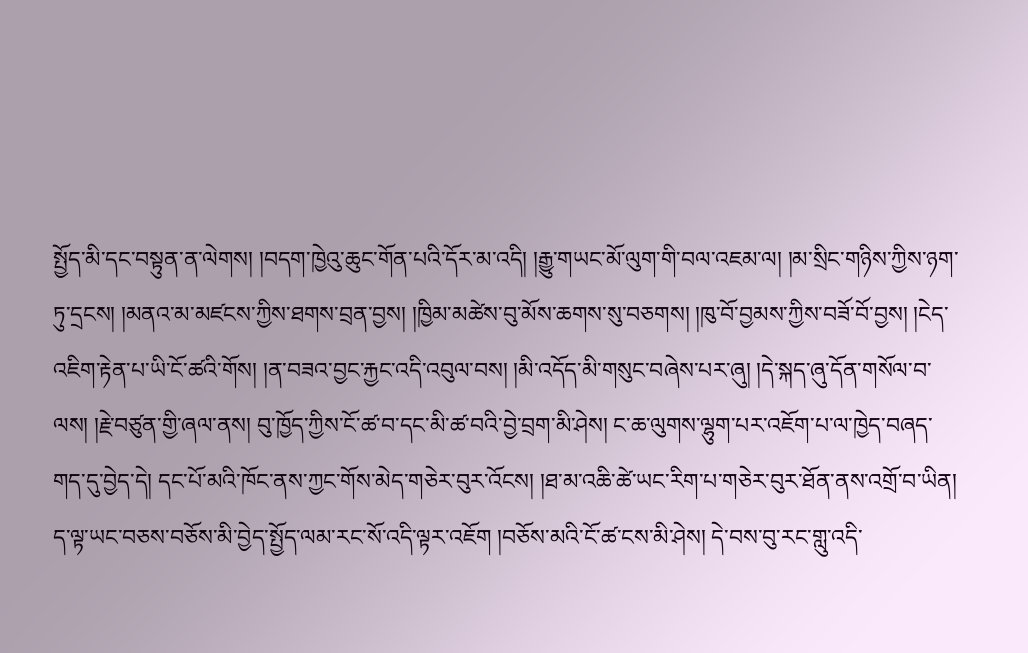སྤྱོད་མི་དང་བསྟུན་ན་ལེགས། །བདག་ཁྱེའུ་ཆུང་གོན་པའི་དོར་མ་འདི། །རྒྱུ་གཡང་མོ་ལུག་གི་བལ་འཇམ་ལ། །མ་སྲིང་གཉིས་ཀྱིས་ཉག་ཏུ་དྲངས། །མནའ་མ་མཛངས་ཀྱིས་ཐགས་བྲན་བྱས། །ཁྱིམ་མཚེས་བུ་མོས་ཆགས་སུ་བཅགས། །ཁུ་བོ་བྱམས་ཀྱིས་བཟོ་བོ་བྱས། །ངེད་འཇིག་རྟེན་པ་ཡི་ངོ་ཚའི་གོས། །ན་བཟའ་བྱང་རྐྱང་འདི་འབུལ་བས། །མི་འདོད་མི་གསུང་བཞེས་པར་ཞུ། །དེ་སྐད་ཞུ་དོན་གསོལ་བ་ལས། །རྗེ་བཙུན་གྱི་ཞལ་ནས། བུ་ཁྱོད་ཀྱིས་ངོ་ཚ་བ་དང་མི་ཚ་བའི་བྱེ་བྲག་མི་ཤེས། ང་ཆ་ལུགས་ལྷུག་པར་འཇོག་པ་ལ་ཁྱེད་བཞད་གད་དུ་བྱེད་དེ། དང་པོ་མའི་ཁོང་ནས་ཀྱང་གོས་མེད་གཅེར་བུར་འོངས། །ཐ་མ་འཆི་ཚེ་ཡང་རིག་པ་གཅེར་བུར་ཐོན་ནས་འགྲོ་བ་ཡིན། ད་ལྟ་ཡང་བཅས་བཅོས་མི་བྱེད་སྤྱོད་ལམ་རང་སོ་འདི་ལྟར་འཇོག །བཅོས་མའི་ངོ་ཚ་ངས་མི་ཤེས། དེ་བས་བུ་རང་གླུ་འདི་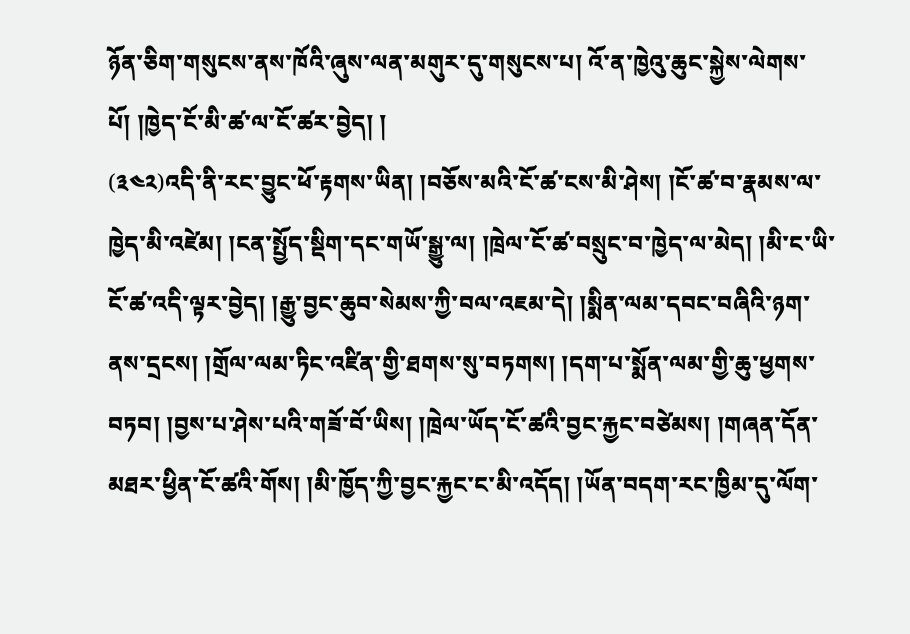ཉོན་ཅིག་གསུངས་ནས་ཁོའི་ཞུས་ལན་མགུར་དུ་གསུངས་པ། འོ་ན་ཁྱེའུ་ཆུང་སྐྱེས་ལེགས་པོ། །ཁྱེད་ངོ་མི་ཚ་ལ་ངོ་ཚར་བྱེད། །
(༣༤༢)འདི་ནི་རང་བྱུང་ཕོ་རྟགས་ཡིན། །བཅོས་མའི་ངོ་ཚ་ངས་མི་ཤེས། །ངོ་ཚ་བ་རྣམས་ལ་ཁྱེད་མི་འཛེམ། །ངན་སྤྱོད་སྡིག་དང་གཡོ་སྒྱུ་ལ། །ཁྲེལ་ངོ་ཚ་བསྲུང་བ་ཁྱེད་ལ་མེད། །མི་ང་ཡི་ངོ་ཚ་འདི་ལྟར་བྱེད། །རྒྱུ་བྱང་ཆུབ་སེམས་ཀྱི་བལ་འཇམ་དེ། །སྨིན་ལམ་དབང་བཞིའི་ཉག་ནས་དྲངས། །གྲོལ་ལམ་ཏིང་འཛིན་གྱི་ཐགས་སུ་བཏགས། །དག་པ་སྨོན་ལམ་གྱི་ཆུ་ཕྱགས་བཏབ། །བྱས་པ་ཤེས་པའི་གཟོ་བོ་ཡིས། །ཁྲེལ་ཡོད་ངོ་ཚའི་བྱང་རྐྱང་བཙེམས། །གཞན་དོན་མཐར་ཕྱིན་ངོ་ཚའི་གོས། །མི་ཁྱོད་ཀྱི་བྱང་རྐྱང་ང་མི་འདོད། །ཡོན་བདག་རང་ཁྱིམ་དུ་ལོག་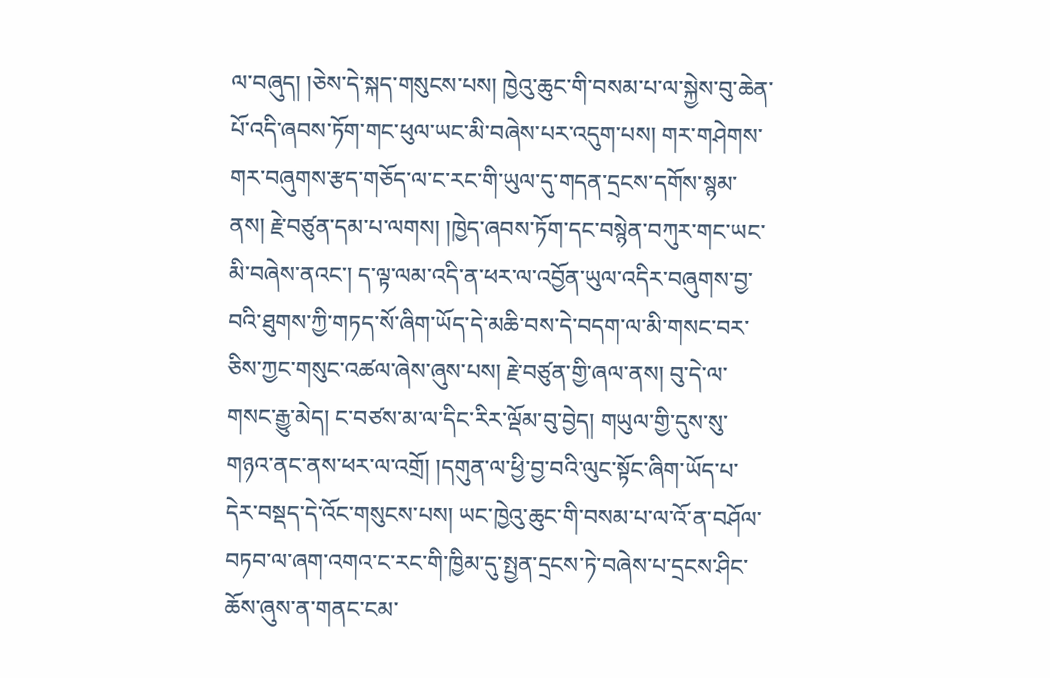ལ་བཞུད། །ཅེས་དེ་སྐད་གསུངས་པས། ཁྱེའུ་ཆུང་གི་བསམ་པ་ལ་སྐྱེས་བུ་ཆེན་པོ་འདི་ཞབས་ཏོག་གང་ཕུལ་ཡང་མི་བཞེས་པར་འདུག་པས། གར་གཤེགས་གར་བཞུགས་རྩད་གཅོད་ལ་ང་རང་གི་ཡུལ་དུ་གདན་དྲངས་དགོས་སྙམ་ནས། རྗེ་བཙུན་དམ་པ་ལགས། །ཁྱེད་ཞབས་ཏོག་དང་བསྙེན་བཀུར་གང་ཡང་མི་བཞེས་ནའང་། ད་ལྟ་ལམ་འདི་ན་ཕར་ལ་འབྱོན་ཡུལ་འདིར་བཞུགས་བྱ་བའི་ཐུགས་ཀྱི་གཏད་སོ་ཞིག་ཡོད་དེ་མཆི་བས་དེ་བདག་ལ་མི་གསང་བར་ཅིས་ཀྱང་གསུང་འཚལ་ཞེས་ཞུས་པས། རྗེ་བཙུན་གྱི་ཞལ་ནས། བུ་དེ་ལ་གསང་རྒྱུ་མེད། ང་བཙས་མ་ལ་དིང་རིར་ལྡོམ་བུ་བྱེད། གཡུལ་གྱི་དུས་སུ་གཉའ་ནང་ནས་ཕར་ལ་འགྲོ། །དགུན་ལ་ཕྱི་བྱ་བའི་ལུང་སྟོང་ཞིག་ཡོད་པ་དེར་བསྡད་དེ་འོང་གསུངས་པས། ཡང་ཁྱེའུ་ཆུང་གི་བསམ་པ་ལ་འོ་ན་བཤོལ་བཏབ་ལ་ཞག་འགའ་ང་རང་གི་ཁྱིམ་དུ་སྤྱན་དྲངས་ཏེ་བཞེས་པ་དྲངས་ཤིང་ཆོས་ཞུས་ན་གནང་ངམ་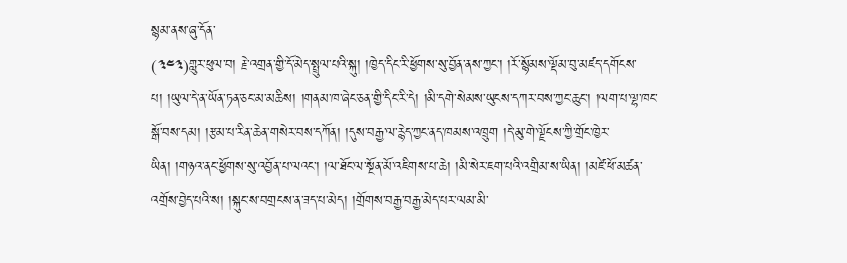སྙམ་ནས་ཞུ་དོན་
(༣༤༣)གླུར་ཕུལ་བ། རྗེ་འགྲན་གྱི་དོ་མེད་སྤྲུལ་པའི་སྐུ། །ཁྱེད་དིང་རི་ཕྱོགས་སུ་བྱོན་ནས་ཀྱང་། །རོ་སྙོམས་ལྡོམ་བུ་མཛད་དགོངས་པ། །ཡུལ་དེ་ན་ཡོན་ཏན་ཅང་མ་མཆིས། །གནམ་ཁ་ཞེང་ཅན་གྱི་དིང་རི་དེ། །མི་དགེ་སེམས་ཡུངས་དཀར་བས་ཀྱང་ཆུང་། །ལག་པ་ལྷ་ཁང་སྒོ་བས་དམ། །རྩམ་པ་རིན་ཆེན་གསེར་བས་དཀོན། །དུས་བརྒྱ་ལ་རྙེད་ཀྱང་ནད་ཁམས་འཁྲུག །དེ་མུ་གེ་ལྗོངས་ཀྱི་གྲོང་ཁྱེར་ཡིན། །གཉའ་ནང་ཕྱོགས་སུ་འབྱོན་པ་ལའང་། །ལ་ཐོང་ལ་སྔོན་མོ་འཇིགས་པ་ཆེ། །མི་སེར་ཇག་པའི་འགྲིམ་ས་ཡིན། །མཛེ་ཕོ་མཚན་འགྲོས་བྱེད་པའི་ས། །སྐུང་ས་བགྲངས་ན་ཟད་པ་མེད། །གྲོགས་བརྒྱ་བརྒྱ་མེད་པར་ལམ་མི་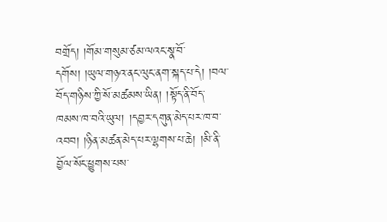བགྲོད། །གོམ་གསུམ་ཙམ་ལའང་སྣ་བོ་དགོས། །ཡུལ་གཉའ་ནང་ལུང་ནག་སྐད་པ་དེ། །བལ་བོད་གཉིས་ཀྱི་སོ་མཚམས་ཡིན། །སྟོད་ནི་བོད་ཁམས་ཁ་བའི་ཡུལ། །དབྱར་དགུན་མེད་པར་ཁ་བ་འབབ། །ཉིན་མཚན་མེད་པར་ལྷགས་པ་ཆེ། །མི་ནི་བྱོལ་སོང་ཕྱུགས་པས་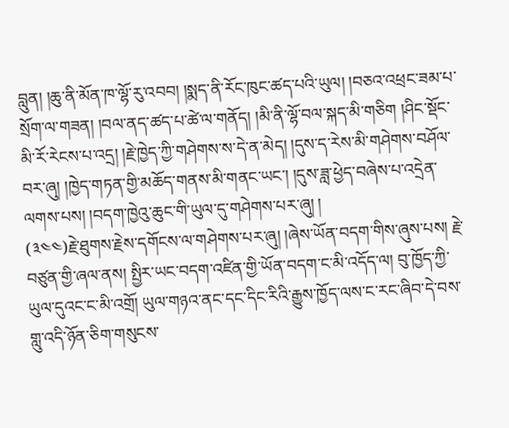བླུན། །ཆུ་ནི་མོན་ཁ་ལྷོ་རུ་འབབ། །སྨད་ནི་རོང་ཁུང་ཚད་པའི་ཡུལ། །བཅའ་འཕྲང་ཟམ་པ་སྲོག་ལ་གཟན། །བལ་ནད་ཚད་པ་ཚེ་ལ་གནོད། །མི་ནི་ལྷོ་བལ་སྐད་མི་གཅིག །ཤིང་སྡོང་མི་རོ་རེངས་པ་འདྲ། །རྗེ་ཁྱེད་ཀྱི་གཤེགས་ས་དེ་ན་མེད། །དུས་ད་རེས་མི་གཤེགས་བཤོལ་བར་ཞུ། །ཁྱེད་གཏན་གྱི་མཆོད་གནས་མི་གནང་ཡང་། །དུས་ཟླ་ཕྱེད་བཞེས་པ་འདྲེན་ལགས་པས། །བདག་ཁྱེའུ་ཆུང་གི་ཡུལ་དུ་གཤེགས་པར་ཞུ། །
(༣༤༤)རྗེ་ཐུགས་རྗེས་དགོངས་ལ་གཤེགས་པར་ཞུ། །ཞེས་ཡོན་བདག་གིས་ཞུས་པས། རྗེ་བཙུན་གྱི་ཞལ་ནས། སྤྱིར་ཡང་བདག་འཛིན་གྱི་ཡོན་བདག་ང་མི་འདོད་ལ། བུ་ཁྱོད་ཀྱི་ཡུལ་དུའང་ང་མི་འགྲོ། ཡུལ་གཉའ་ནང་དང་དིང་རིའི་རྒྱུས་ཁྱོད་ལས་ང་རང་ཞིབ་དེ་བས་གླུ་འདི་ཉོན་ཅིག་གསུངས་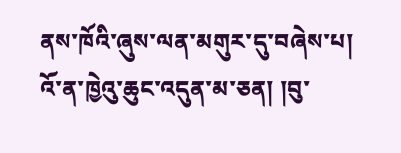ནས་ཁོའི་ཞུས་ལན་མགུར་དུ་བཞེས་པ། འོ་ན་ཁྱེའུ་ཆུང་འདུན་མ་ཅན། །བུ་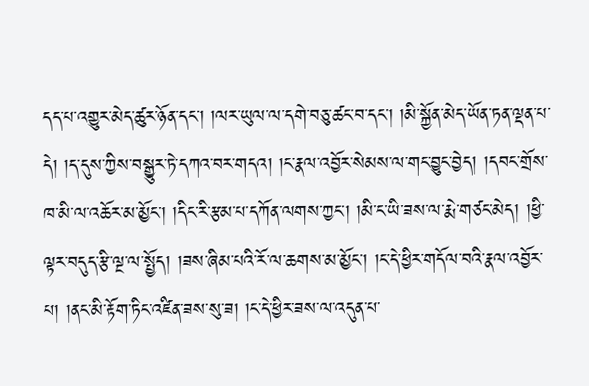དད་པ་འགྱུར་མེད་ཚུར་ཉོན་དང་། །ལར་ཡུལ་ལ་དགེ་བཅུ་ཚང་བ་དང་། །མི་སྐྱོན་མེད་ཡོན་ཏན་ལྡན་པ་དེ། །ད་དུས་ཀྱིས་བསྒྱུར་ཏེ་དཀའ་བར་གདའ། །ང་རྣལ་འབྱོར་སེམས་ལ་གང་བྱུང་བྱེད། །དབང་གྲོས་ཁ་མི་ལ་འཆོར་མ་མྱོང་། །དིང་རི་རྩམ་པ་དཀོན་ལགས་ཀྱང་། །མི་ང་ཡི་ཟས་ལ་རྨེ་གཙང་མེད། །ཕྱི་ལྟར་བདུད་རྩི་ལྔ་ལ་སྤྱོད། །ཟས་ཞིམ་པའི་རོ་ལ་ཆགས་མ་མྱོང་། །ང་དེ་ཕྱིར་གདོལ་བའི་རྣལ་འབྱོར་པ། །ནང་མི་རྟོག་ཏིང་འཛིན་ཟས་སུ་ཟ། །ང་དེ་ཕྱིར་ཟས་ལ་འདུན་པ་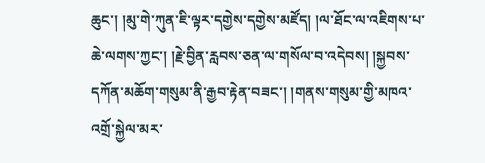ཆུང་། །མུ་གེ་ཀུན་ཇི་ལྟར་དགྱེས་དགྱེས་མཛོད། །ལ་ཐོང་ལ་འཇིགས་པ་ཆེ་ལགས་ཀྱང་། །རྗེ་བྱིན་རླབས་ཅན་ལ་གསོལ་བ་འདེབས། །སྐྱབས་དཀོན་མཆོག་གསུམ་ནི་རྒྱབ་རྟེན་བཟང་། །གནས་གསུམ་གྱི་མཁའ་འགྲོ་སྐྱེལ་མར་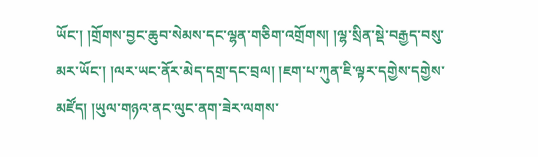ཡོང་། །གྲོགས་བྱང་ཆུབ་སེམས་དང་ལྷན་གཅིག་འགྲོགས། །ལྷ་སྲིན་སྡེ་བརྒྱད་བསུ་མར་ཡོང་། །ལར་ཡང་ནོར་མེད་དགྲ་དང་བྲལ། །ཇག་པ་ཀུན་ཇི་ལྟར་དགྱེས་དགྱེས་མཛོད། །ཡུལ་གཉའ་ནང་ལུང་ནག་ཟེར་ལགས་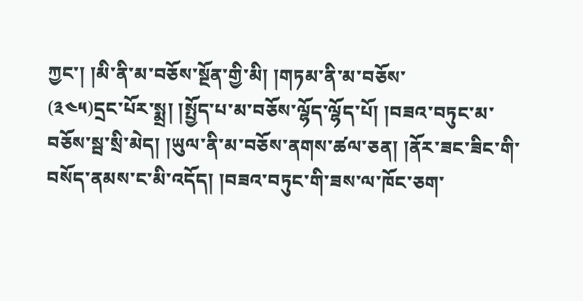ཀྱང་། །མི་ནི་མ་བཅོས་སྔོན་གྱི་མི། །གཏམ་ནི་མ་བཅོས་
(༣༤༥)དྲང་པོར་སྨྲ། །སྤྱོད་པ་མ་བཅོས་ལྷོད་ལྷོད་པོ། །བཟའ་བཏུང་མ་བཅོས་སྦ་སྲི་མེད། །ཡུལ་ནི་མ་བཅོས་ནགས་ཚལ་ཅན། །ནོར་ཟང་ཟིང་གི་བསོད་ནམས་ང་མི་འདོད། །བཟའ་བཏུང་གི་ཟས་ལ་ཁོང་ཅག་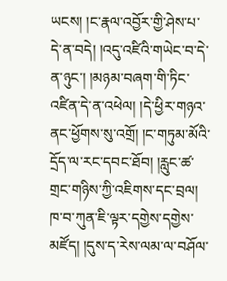ཡངས། །ང་རྣལ་འབྱོར་གྱི་ཤེས་པ་དེ་ན་བདེ། །འདུ་འཛིའི་གཡེང་བ་དེ་ན་ཉུང་། །མཉམ་བཞག་གི་ཏིང་འཛིན་དེ་ན་འཕེལ། །དེ་ཕྱིར་གཉའ་ནང་ཕྱོགས་སུ་འགྲོ། །ང་གཏུམ་མོའི་དྲོད་ལ་རང་དབང་ཐོབ། །རླུང་ཚ་གྲང་གཉིས་ཀྱི་འཇིགས་དང་བྲལ། ཁ་བ་ཀུན་ཇི་ལྟར་དགྱེས་དགྱེས་མཛོད། །དུས་ད་རེས་ལམ་ལ་བཤོལ་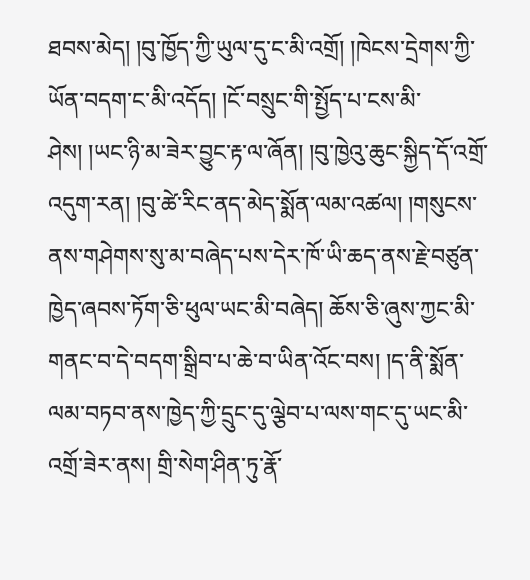ཐབས་མེད། །བུ་ཁྱོད་ཀྱི་ཡུལ་དུ་ང་མི་འགྲོ། །ཁེངས་དྲེགས་ཀྱི་ཡོན་བདག་ང་མི་འདོད། །ངོ་བསྲུང་གི་སྤྱོད་པ་ངས་མི་ཤེས། །ཡང་ཉི་མ་ཟེར་བྱུང་རྟ་ལ་ཞོན། །བུ་ཁྱེའུ་ཆུང་སྐྱིད་དོ་འགྲོ་འདུག་རན། །བུ་ཚེ་རིང་ནད་མེད་སྨོན་ལམ་འཚལ། །གསུངས་ནས་གཤེགས་སུ་མ་བཞེད་པས་དེར་ཁོ་ཡི་ཆད་ནས་རྗེ་བཙུན་ཁྱེད་ཞབས་ཏོག་ཅི་ཕུལ་ཡང་མི་བཞེད། ཆོས་ཅི་ཞུས་ཀྱང་མི་གནང་བ་དེ་བདག་སྒྲིབ་པ་ཆེ་བ་ཡིན་འོང་བས། །ད་ནི་སྨོན་ལམ་བཏབ་ནས་ཁྱེད་ཀྱི་དྲུང་དུ་ལྕེབ་པ་ལས་གང་དུ་ཡང་མི་འགྲོ་ཟེར་ནས། གྲི་སེག་ཤིན་ཏུ་རྣོ་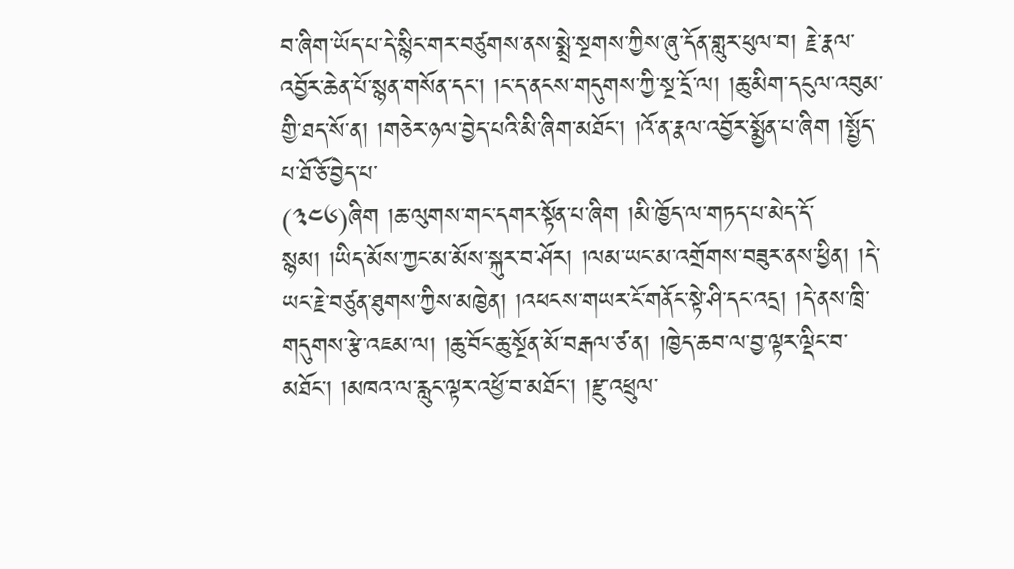བ་ཞིག་ཡོད་པ་དེ་སྙིང་གར་བཙུགས་ནས་སྨྲེ་སྔགས་ཀྱིས་ཞུ་དོན་གླུར་ཕུལ་བ། རྗེ་རྣལ་འབྱོར་ཆེན་པོ་སྙན་གསོན་དང་། །ང་ད་ནངས་གདུགས་ཀྱི་སྔ་དྲོ་ལ། །ཆུ་མིག་དངུལ་འབུམ་གྱི་ཐད་སོ་ན། །གཅེར་ཉལ་བྱེད་པའི་མི་ཞིག་མཐོང་། །འོ་ན་རྣལ་འབྱོར་སྨྱོན་པ་ཞིག །སྤྱོད་པ་ཐོ་ཅོ་བྱེད་པ་
(༣༤༦)ཞིག །ཆ་ལུགས་གང་དགར་སྟོན་པ་ཞིག །མི་ཁྱོད་ལ་གཏད་པ་མེད་དོ་སྙམ། །ཡིད་མོས་ཀྱང་མ་མོས་སྐུར་བ་ཤོར། །ལམ་ཡང་མ་འགྲོགས་བཟུར་ནས་ཕྱིན། །དེ་ཡང་རྗེ་བཙུན་ཐུགས་ཀྱིས་མཁྱེན། །འཕངས་གཡར་ངོ་གནོང་སྟེ་ཤི་དང་འདྲ། །དེ་ནས་ཁྲི་གདུགས་རྩེ་འཇམ་ལ། །ཆུ་བོང་ཆུ་སྔོན་མོ་བརྒལ་ཙ་ན། །ཁྱེད་ཆབ་ལ་བྱ་ལྟར་ལྡིང་བ་མཐོང་། །མཁའ་ལ་རླུང་ལྟར་འཕྱོ་བ་མཐོང་། །རྫུ་འཕྲུལ་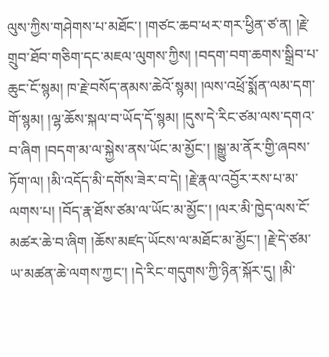ལུས་ཀྱིས་གཤེགས་པ་མཐོང་། །གཙང་ཆབ་ཕར་གར་ཕྱིན་ཙ་ན། །རྗེ་གྲུབ་ཐོབ་གཅིག་དང་མཇལ་ལུགས་ཀྱིས། །བདག་བག་ཆགས་སྒྲིབ་པ་ཆུང་ངོ་སྙམ། ཁ་རྗེ་བསོད་ནམས་ཆེའོ་སྙམ། །ལས་འཕྲོ་སྨོན་ལམ་དག་གོ་སྙམ། །ལྷ་ཆོས་སྐལ་བ་ཡོད་དོ་སྙམ། །དུས་དེ་རིང་ཙམ་ལས་དགའ་བ་ཞིག །བདག་མ་ལ་སྐྱེས་ནས་ཡོང་མ་མྱོང་། །སྒྱུ་མ་ནོར་གྱི་ཞབས་ཏོག་ལ། །མི་འདོད་མི་དགོས་ཟེར་བ་དེ། །རྗེ་རྣལ་འབྱོར་རས་པ་མ་ལགས་པ། །བོད་རྣ་ཐོས་ཙམ་ལ་ཡོང་མ་མྱོང་། །ལར་མི་ཁྱེད་ལས་ངོ་མཚར་ཆེ་བ་ཞིག །ཆོས་མཛད་ཡོངས་ལ་མཐོང་མ་མྱོང་། །རྗེ་དེ་ཙམ་ཡ་མཚན་ཆེ་ལགས་ཀྱང་། །དེ་རིང་གདུགས་ཀྱི་ཉིན་སྐོར་དུ། །མི་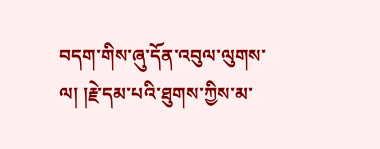བདག་གིས་ཞུ་དོན་འབུལ་ལུགས་ལ། །རྗེ་དམ་པའི་ཐུགས་ཀྱིས་མ་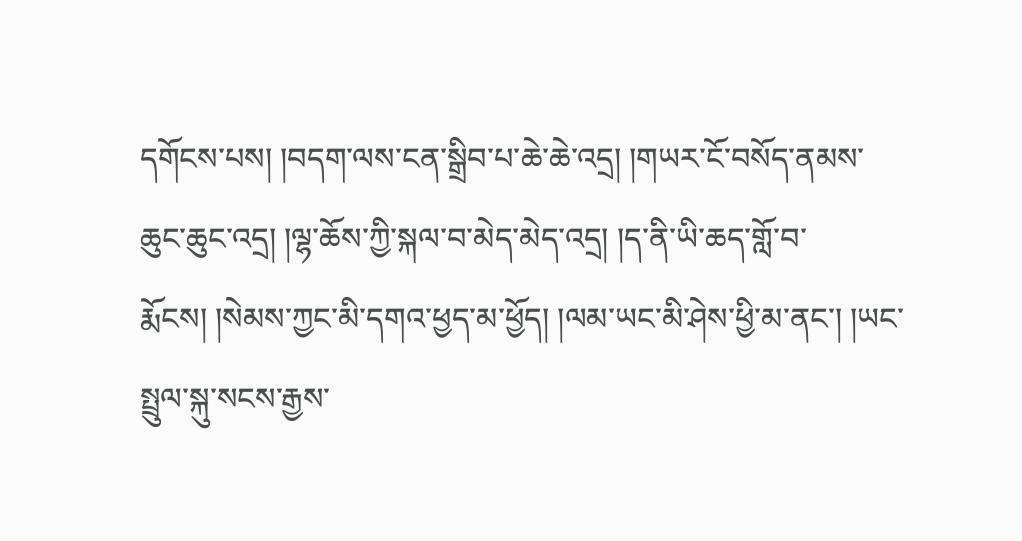དགོངས་པས། །བདག་ལས་ངན་སྒྲིབ་པ་ཆེ་ཆེ་འདྲ། །གཡར་ངོ་བསོད་ནམས་ཆུང་ཆུང་འདྲ། །ལྷ་ཆོས་ཀྱི་སྐལ་བ་མེད་མེད་འདྲ། །ད་ནི་ཡི་ཆད་གློ་བ་རྨོངས། །སེམས་ཀྱང་མི་དགའ་ཕྱད་མ་ཕྱོད། །ལམ་ཡང་མི་ཤེས་ཕྱི་མ་ནང་། །ཡང་སྤྲུལ་སྐུ་སངས་རྒྱས་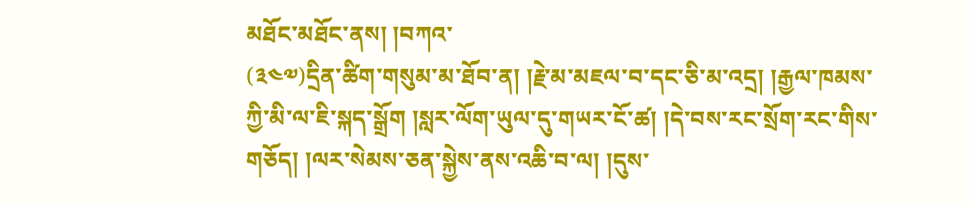མཐོང་མཐོང་ནས། །བཀའ་
(༣༤༧)དྲིན་ཚིག་གསུམ་མ་ཐོབ་ན། །རྗེ་མ་མཇལ་བ་དང་ཅི་མ་འདྲ། །རྒྱལ་ཁམས་ཀྱི་མི་ལ་ཇི་སྐད་སྒྲོག །སླར་ལོག་ཡུལ་དུ་གཡར་ངོ་ཚ། །དེ་བས་རང་སྲོག་རང་གིས་གཅོད། །ལར་སེམས་ཅན་སྐྱེས་ནས་འཆི་བ་ལ། །དུས་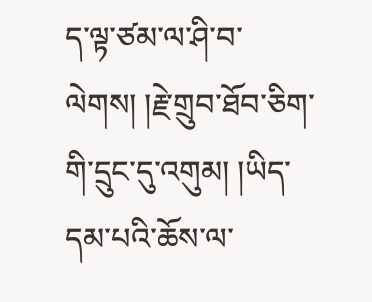ད་ལྟ་ཙམ་ལ་ཤི་བ་ལེགས། །རྗེ་གྲུབ་ཐོབ་ཅིག་གི་དྲུང་དུ་འགུམ། །ཡིད་དམ་པའི་ཆོས་ལ་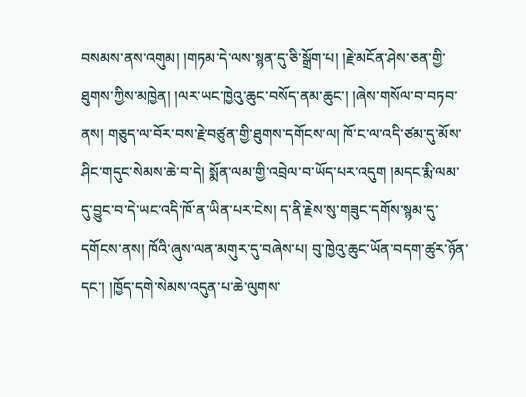བསམས་ནས་འགུམ། །གཏམ་དེ་ལས་སྙན་དུ་ཅི་སྒྲོག་པ། །རྗེ་མངོན་ཤེས་ཅན་གྱི་ཐུགས་ཀྱིས་མཁྱེན། །ལར་ཡང་ཁྱེའུ་ཆུང་བསོད་ནམ་ཆུང་། །ཞེས་གསོལ་བ་བཏབ་ནས། གཅུད་ལ་བོར་བས་རྗེ་བཙུན་གྱི་ཐུགས་དགོངས་ལ། ཁོ་ང་ལ་འདི་ཙམ་དུ་མོས་ཤིང་གདུང་སེམས་ཆེ་བ་དེ། སྨོན་ལམ་གྱི་འབྲེལ་བ་ཡོད་པར་འདུག །མདང་རྨི་ལམ་དུ་བྱུང་བ་དེ་ཡང་འདི་ཁོ་ན་ཡིན་པར་ངེས། ད་ནི་རྗེས་སུ་གཟུང་དགོས་སྙམ་དུ་དགོངས་ནས། ཁོའི་ཞུས་ལན་མགུར་དུ་བཞེས་པ། བུ་ཁྱེའུ་ཆུང་ཡོན་བདག་ཚུར་ཉོན་དང་། །ཁྱོད་དགེ་སེམས་འདུན་པ་ཆེ་ལུགས་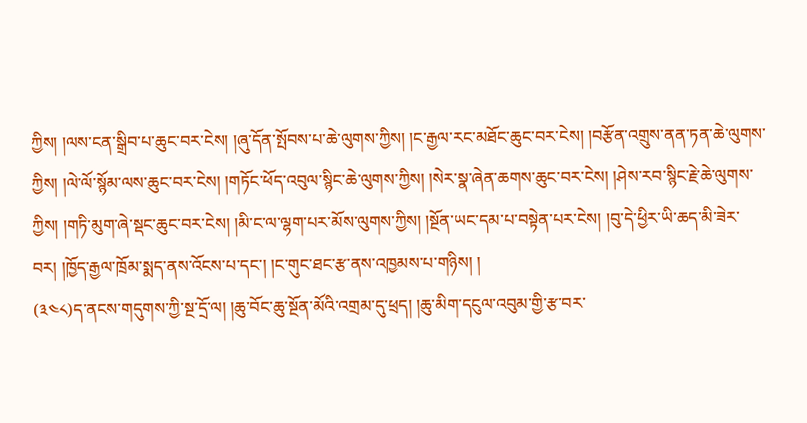ཀྱིས། །ལས་ངན་སྒྲིབ་པ་ཆུང་བར་ངེས། །ཞུ་དོན་སྤོབས་པ་ཆེ་ལུགས་ཀྱིས། །ང་རྒྱལ་རང་མཐོང་ཆུང་བར་ངེས། །བརྩོན་འགྲུས་ནན་ཏན་ཆེ་ལུགས་ཀྱིས། །ལེ་ལོ་སྙོམ་ལས་ཆུང་བར་ངེས། །གཏོང་ཕོད་འབུལ་སྙིང་ཆེ་ལུགས་ཀྱིས། །སེར་སྣ་ཞེན་ཆགས་ཆུང་བར་ངེས། །ཤེས་རབ་སྙིང་རྗེ་ཆེ་ལུགས་ཀྱིས། །གཏི་མུག་ཞེ་སྡང་ཆུང་བར་ངེས། །མི་ང་ལ་ལྷག་པར་མོས་ལུགས་ཀྱིས། །སྔོན་ཡང་དམ་པ་བསྟེན་པར་ངེས། །བུ་དེ་ཕྱིར་ཡི་ཆད་མི་ཟེར་བར། །ཁྱོད་རྒྱལ་ཁྲོམ་སྨད་ནས་འོངས་པ་དང་། །ང་གུང་ཐང་རྩ་ནས་འཁྱམས་པ་གཉིས། །
(༣༤༨)ད་ནངས་གདུགས་ཀྱི་སྔ་དྲོ་ལ། །ཆུ་བོང་ཆུ་སྔོན་མོའི་འགྲམ་དུ་ཕྲད། །ཆུ་མིག་དངུལ་འབུམ་གྱི་རྩ་བར་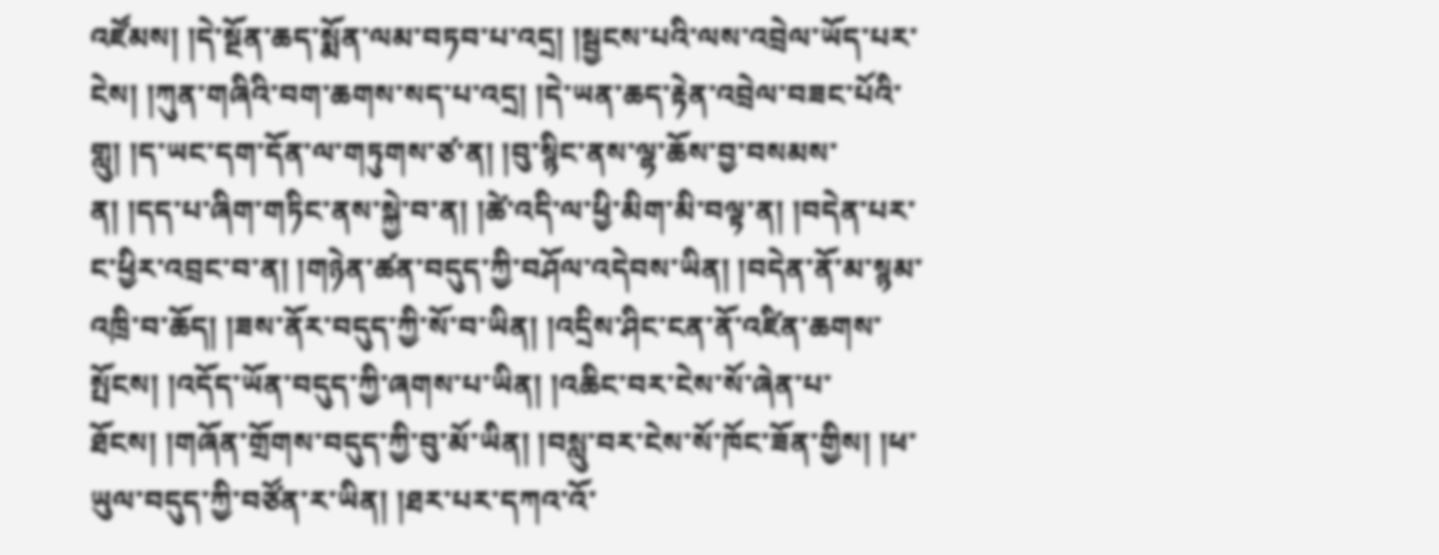འཛོམས། །དེ་སྔོན་ཆད་སྨོན་ལམ་བཏབ་པ་འདྲ། །སྦྱངས་པའི་ལས་འབྲེལ་ཡོད་པར་ངེས། །ཀུན་གཞིའི་བག་ཆགས་སད་པ་འདྲ། །དེ་ཡན་ཆད་རྟེན་འབྲེལ་བཟང་པོའི་གླུ། །ད་ཡང་དག་དོན་ལ་གཏུགས་ཙ་ན། །བུ་སྙིང་ནས་ལྷ་ཆོས་བྱ་བསམས་ན། །དད་པ་ཞིག་གཏིང་ནས་སྐྱེ་བ་ན། །ཚེ་འདི་ལ་ཕྱི་མིག་མི་བལྟ་ན། །བདེན་པར་ང་ཕྱིར་འབྲང་བ་ན། །གཉེན་ཚན་བདུད་ཀྱི་བཤོལ་འདེབས་ཡིན། །བདེན་ནོ་མ་སྙམ་འཁྲི་བ་ཆོད། །ཟས་ནོར་བདུད་ཀྱི་སོ་བ་ཡིན། །འདྲིས་ཤིང་ངན་ནོ་འཛིན་ཆགས་སྤོངས། །འདོད་ཡོན་བདུད་ཀྱི་ཞགས་པ་ཡིན། །འཆིང་བར་ངེས་སོ་ཞེན་པ་ཐོངས། །གཞོན་གྲོགས་བདུད་ཀྱི་བུ་མོ་ཡིན། །བསླུ་བར་ངེས་སོ་ཁོང་ཟོན་གྱིས། །ཕ་ཡུལ་བདུད་ཀྱི་བཙོན་ར་ཡིན། །ཐར་པར་དཀའ་འོ་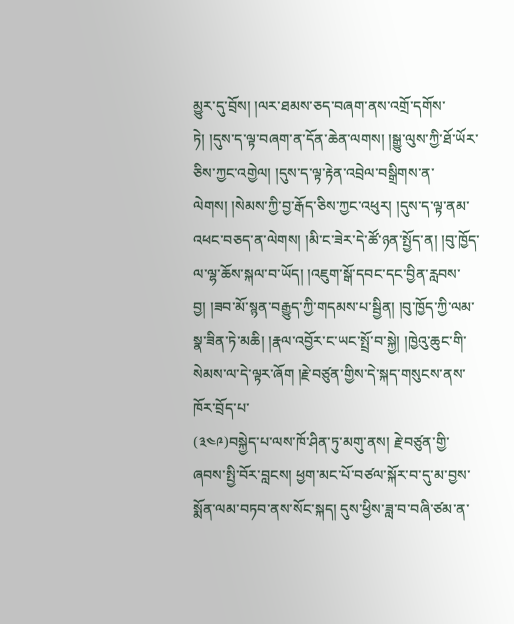མྱུར་དུ་བྲོས། །ལར་ཐམས་ཅད་བཞག་ནས་འགྲོ་དགོས་ཏེ། །དུས་ད་ལྟ་བཞག་ན་དོན་ཆེན་ལགས། །སྒྱུ་ལུས་ཀྱི་ཐོ་ཡོར་ཅིས་ཀྱང་འགྱེལ། །དུས་ད་ལྟ་རྟེན་འབྲེལ་བསྒྲིགས་ན་ལེགས། །སེམས་ཀྱི་བྱ་རྒོད་ཅིས་ཀྱང་འཕུར། །དུས་ད་ལྟ་ནམ་འཕང་བཅད་ན་ལེགས། །མི་ང་ཟེར་དེ་ཚོ་ཉན་སྤྱོད་ན། །བུ་ཁྱོད་ལ་ལྷ་ཆོས་སྐལ་བ་ཡོད། །འཇུག་སྒོ་དབང་དང་བྱིན་རླབས་བྱ། །ཟབ་མོ་སྙན་བརྒྱུད་ཀྱི་གདམས་པ་སྦྱིན། །བུ་ཁྱོད་ཀྱི་ལམ་སྣ་ཟིན་ཏེ་མཆི། །རྣལ་འབྱོར་ང་ཡང་སྤྲོ་བ་སྐྱེ། །ཁྱེའུ་ཆུང་གི་སེམས་ལ་དེ་ལྟར་ཞོག །རྗེ་བཙུན་གྱིས་དེ་སྐད་གསུངས་ནས་ཁོར་བྲོད་པ་
(༣༤༩)བསྐྱེད་པ་ལས་ཁོ་ཤིན་ཏུ་མགུ་ནས། རྗེ་བཙུན་གྱི་ཞབས་སྤྱི་བོར་བླངས། ཕྱག་མང་པོ་བཙལ་སྐོར་བ་དུ་མ་བྱས་སྨོན་ལམ་བཏབ་ནས་སོང་སྐད། དུས་ཕྱིས་ཟླ་བ་བཞི་ཙམ་ན་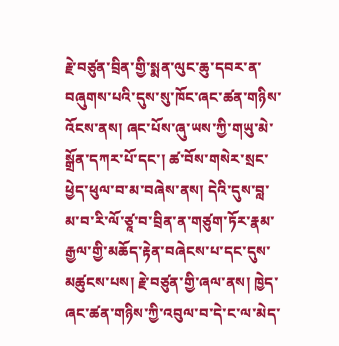རྗེ་བཙུན་བྲིན་གྱི་སྨན་ལུང་ཆུ་དབར་ན་བཞུགས་པའི་དུས་སུ་ཁོང་ཞང་ཚན་གཉིས་འོངས་ནས། ཞང་པོས་ཞུ་ཡས་ཀྱི་གཡུ་མེ་སྒྲོན་དཀར་པོ་དང་། ཚ་བོས་གསེར་སྲང་ཕྱེད་ཕུལ་བ་མ་བཞེས་ནས། དེའི་དུས་བླ་མ་བ་རི་ལོ་ཙཱ་བ་བྲིན་ན་གཙུག་ཏོར་རྣམ་རྒྱལ་གྱི་མཆོད་རྟེན་བཞེངས་པ་དང་དུས་མཚུངས་པས། རྗེ་བཙུན་གྱི་ཞལ་ནས། ཁྱེད་ཞང་ཚན་གཉིས་ཀྱི་འབུལ་བ་དེ་ང་ལ་མེད་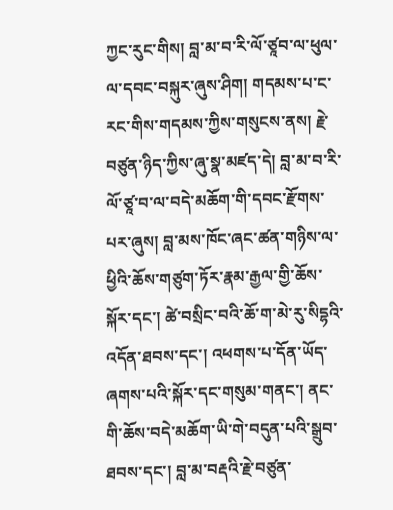ཀྱང་རུང་གིས། བླ་མ་བ་རི་ལོ་ཙཱབ་ལ་ཕུལ་ལ་དབང་བསྐུར་ཞུས་ཤིག། གདམས་པ་ང་རང་གིས་གདམས་ཀྱིས་གསུངས་ནས། རྗེ་བཙུན་ཉིད་ཀྱིས་ཞུ་སྣ་མཛད་དེ། བླ་མ་བ་རི་ལོ་ཙཱ་བ་ལ་བདེ་མཆོག་གི་དབང་རྫོགས་པར་ཞུས། བླ་མས་ཁོང་ཞང་ཚན་གཉིས་ལ་ཕྱིའི་ཆོས་གཙུག་ཏོར་རྣམ་རྒྱལ་གྱི་ཆོས་སྐོར་དང་། ཚེ་བསྲིང་བའི་ཆོ་ག་མེ་རུ་སིདྷའི་འདོན་ཐབས་དང་། འཕགས་པ་དོན་ཡོད་ཞགས་པའི་སྐོར་དང་གསུམ་གནང་། ནང་གི་ཆོས་བདེ་མཆོག་ཡི་གེ་བདུན་པའི་སྒྲུབ་ཐབས་དང་། བླ་མ་བརྡའི་རྗེ་བཙུན་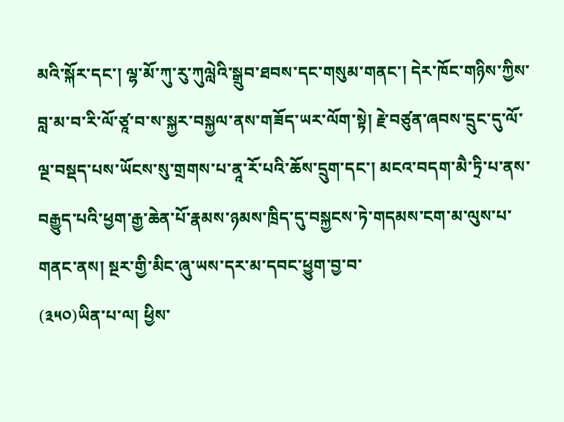མའི་སྐོར་དང་། ལྷ་མོ་ཀུ་རུ་ཀུལླེའི་སྒྲུབ་ཐབས་དང་གསུམ་གནང་། དེར་ཁོང་གཉིས་ཀྱིས་བླ་མ་བ་རི་ལོ་ཙཱ་བ་ས་སྐྱར་བསྐྱལ་ནས་གཟོད་ཡར་ལོག་སྟེ། རྗེ་བཙུན་ཞབས་དྲུང་དུ་ལོ་ལྔ་བསྡད་པས་ཡོངས་སུ་གྲགས་པ་ནཱ་རོ་པའི་ཆོས་དྲུག་དང་། མངའ་བདག་མཻ་ཏྲི་པ་ནས་བརྒྱུད་པའི་ཕྱག་རྒྱ་ཆེན་པོ་རྣམས་ཉམས་ཁྲིད་དུ་བསྐྱངས་ཏེ་གདམས་ངག་མ་ལུས་པ་གནང་ནས། སྔར་གྱི་མིང་ཞུ་ཡས་དར་མ་དབང་ཕྱུག་བྱ་བ་
(༣༥༠)ཡིན་པ་ལ། ཕྱིས་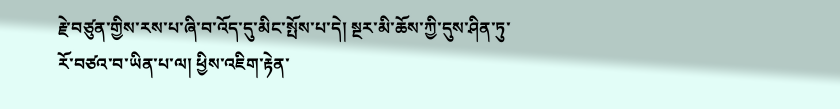རྗེ་བཙུན་གྱིས་རས་པ་ཞི་བ་འོད་དུ་མིང་སྤོས་པ་དེ། སྔར་མི་ཆོས་ཀྱི་དུས་ཤིན་ཏུ་རོ་བཙའ་བ་ཡིན་པ་ལ། ཕྱིས་འཇིག་རྟེན་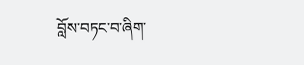བློས་བཏང་བ་ཞིག་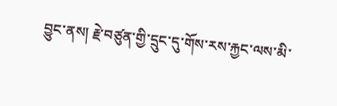བྱུང་ནས། རྗེ་བཙུན་གྱི་དྲུང་དུ་གོས་རས་རྐྱང་ལས་མི་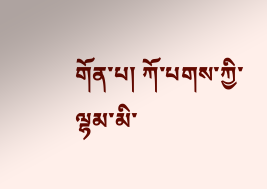གོན་པ། ཀོ་པགས་ཀྱི་ལྷམ་མི་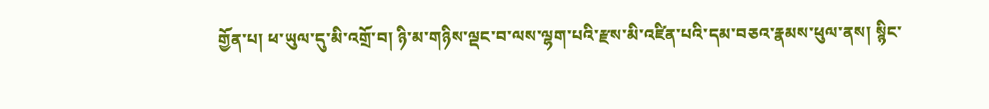གྱོན་པ། ཕ་ཡུལ་དུ་མི་འགྲོ་བ། ཉི་མ་གཉིས་ལྡང་བ་ལས་ལྷག་པའི་རྫས་མི་འཛིན་པའི་དམ་བཅའ་རྣམས་ཕུལ་ནས། སྙིང་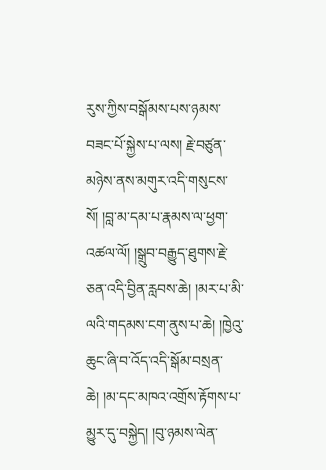རུས་ཀྱིས་བསྒོམས་པས་ཉམས་བཟང་པོ་སྐྱེས་པ་ལས། རྗེ་བཙུན་མཉེས་ནས་མགུར་འདི་གསུངས་སོ། །བླ་མ་དམ་པ་རྣམས་ལ་ཕྱག་འཚལ་ལོ། །སྒྲུབ་བརྒྱུད་ཐུགས་རྗེ་ཅན་འདི་བྱིན་རླབས་ཆེ། །མར་པ་མི་ལའི་གདམས་ངག་ནུས་པ་ཆེ། །ཁྱེའུ་ཆུང་ཞི་བ་འོད་འདི་སྒོམ་བསྲན་ཆེ། །མ་དང་མཁའ་འགྲོས་རྟོགས་པ་མྱུར་དུ་བསྐྱེད། །བུ་ཉམས་ལེན་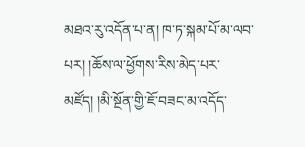མཐའ་རུ་འདོན་པ་ན། ཁ་ཏ་སྐམ་པོ་མ་ལབ་པར། །ཆོས་ལ་ཕྱོགས་རིས་མེད་པར་མཛོད། །མི་སྔོན་གྱི་ཇོ་བཟང་མ་འདོད་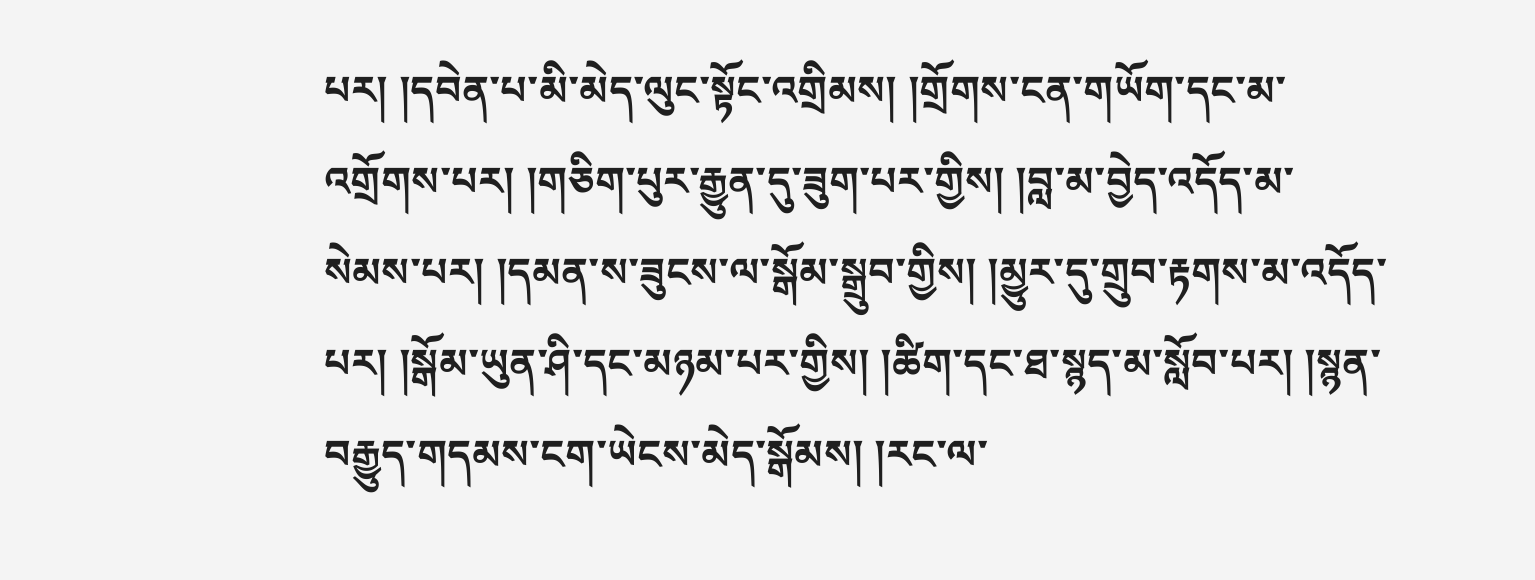པར། །དབེན་པ་མི་མེད་ལུང་སྟོང་འགྲིམས། །གྲོགས་ངན་གཡོག་དང་མ་འགྲོགས་པར། །གཅིག་པུར་རྒྱུན་དུ་ཟུག་པར་གྱིས། །བླ་མ་བྱེད་འདོད་མ་སེམས་པར། །དམན་ས་ཟུངས་ལ་སྒོམ་སྒྲུབ་གྱིས། །མྱུར་དུ་གྲུབ་རྟགས་མ་འདོད་པར། །སྒོམ་ཡུན་ཤི་དང་མཉམ་པར་གྱིས། །ཚིག་དང་ཐ་སྙད་མ་སློབ་པར། །སྙན་བརྒྱུད་གདམས་ངག་ཡེངས་མེད་སྒོམས། །རང་ལ་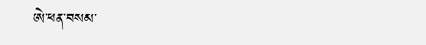ཨེ་ཕན་བསམ་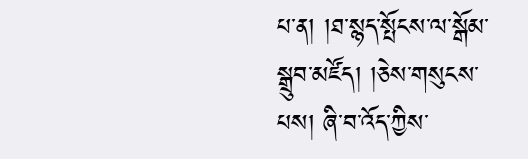པ་ན། །ཐ་སྙད་སྤོངས་ལ་སྒོམ་སྒྲུབ་མཛོད། །ཅེས་གསུངས་པས། ཞི་བ་འོད་ཀྱིས་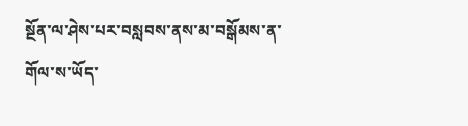སྔོན་ལ་ཤེས་པར་བསླབས་ནས་མ་བསྒོམས་ན་གོལ་ས་ཡོད་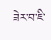ཟེར་བ་ཇི་